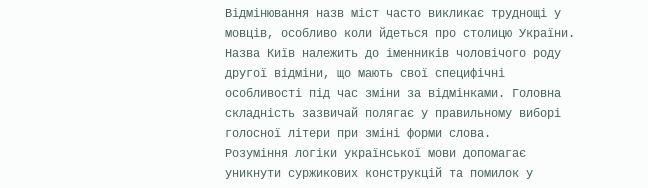Відмінювання назв міст часто викликає труднощі у мовців, особливо коли йдеться про столицю України. Назва Київ належить до іменників чоловічого роду другої відміни, що мають свої специфічні особливості під час зміни за відмінками. Головна складність зазвичай полягає у правильному виборі голосної літери при зміні форми слова.
Розуміння логіки української мови допомагає уникнути суржикових конструкцій та помилок у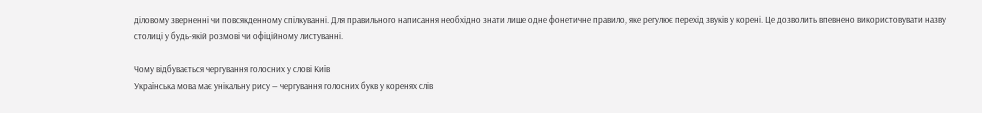діловому зверненні чи повсякденному спілкуванні. Для правильного написання необхідно знати лише одне фонетичне правило, яке регулює перехід звуків у корені. Це дозволить впевнено використовувати назву столиці у будь-якій розмові чи офіційному листуванні.

Чому відбувається чергування голосних у слові Київ
Українська мова має унікальну рису — чергування голосних букв у коренях слів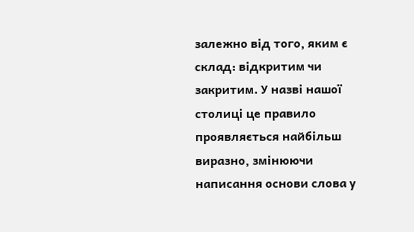залежно від того, яким є склад: відкритим чи закритим. У назві нашої столиці це правило проявляється найбільш виразно, змінюючи написання основи слова у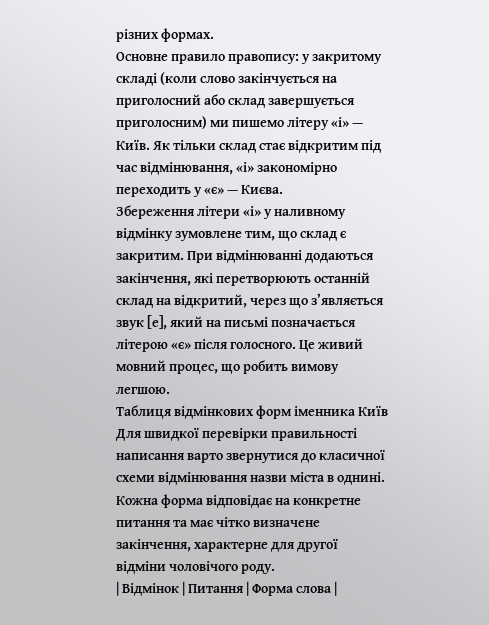різних формах.
Основне правило правопису: у закритому складі (коли слово закінчується на приголосний або склад завершується приголосним) ми пишемо літеру «і» — Київ. Як тільки склад стає відкритим під час відмінювання, «і» закономірно переходить у «є» — Києва.
Збереження літери «і» у наливному відмінку зумовлене тим, що склад є закритим. При відмінюванні додаються закінчення, які перетворюють останній склад на відкритий, через що з’являється звук [е], який на письмі позначається літерою «є» після голосного. Це живий мовний процес, що робить вимову легшою.
Таблиця відмінкових форм іменника Київ
Для швидкої перевірки правильності написання варто звернутися до класичної схеми відмінювання назви міста в однині. Кожна форма відповідає на конкретне питання та має чітко визначене закінчення, характерне для другої відміни чоловічого роду.
| Відмінок | Питання | Форма слова |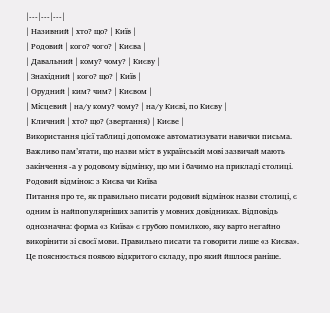|---|---|---|
| Називний | хто? що? | Київ |
| Родовий | кого? чого? | Києва |
| Давальний | кому? чому? | Києву |
| Знахідний | кого? що? | Київ |
| Орудний | ким? чим? | Києвом |
| Місцевий | на/у кому? чому? | на/у Києві, по Києву |
| Кличний | хто? що? (звертання) | Києве |
Використання цієї таблиці допоможе автоматизувати навички письма. Важливо пам’ятати, що назви міст в українській мові зазвичай мають закінчення -а у родовому відмінку, що ми і бачимо на прикладі столиці.
Родовий відмінок: з Києва чи Київа
Питання про те, як правильно писати родовий відмінок назви столиці, є одним із найпопулярніших запитів у мовних довідниках. Відповідь однозначна: форма «з Київа» є грубою помилкою, яку варто негайно викорінити зі своєї мови. Правильно писати та говорити лише «з Києва».
Це пояснюється появою відкритого складу, про який йшлося раніше.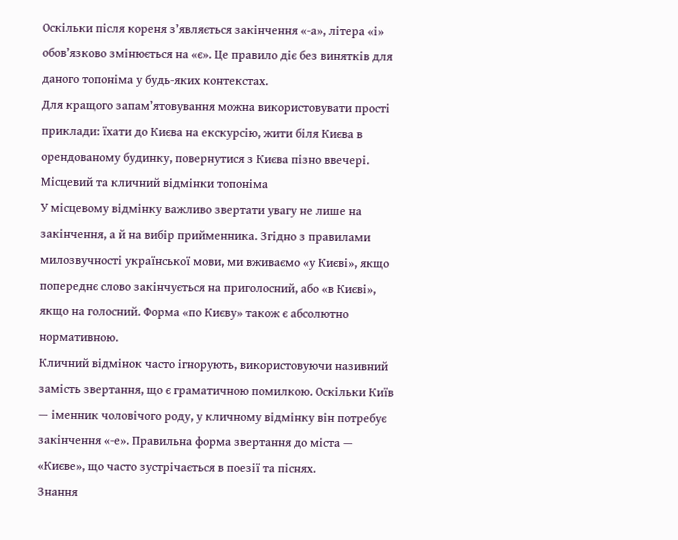Оскільки після кореня з’являється закінчення «-а», літера «і» обов’язково змінюється на «є». Це правило діє без винятків для даного топоніма у будь-яких контекстах.
Для кращого запам’ятовування можна використовувати прості приклади: їхати до Києва на екскурсію, жити біля Києва в орендованому будинку, повернутися з Києва пізно ввечері.
Місцевий та кличний відмінки топоніма
У місцевому відмінку важливо звертати увагу не лише на закінчення, а й на вибір прийменника. Згідно з правилами милозвучності української мови, ми вживаємо «у Києві», якщо попереднє слово закінчується на приголосний, або «в Києві», якщо на голосний. Форма «по Києву» також є абсолютно нормативною.
Кличний відмінок часто ігнорують, використовуючи називний замість звертання, що є граматичною помилкою. Оскільки Київ — іменник чоловічого роду, у кличному відмінку він потребує закінчення «-е». Правильна форма звертання до міста — «Києве», що часто зустрічається в поезії та піснях.
Знання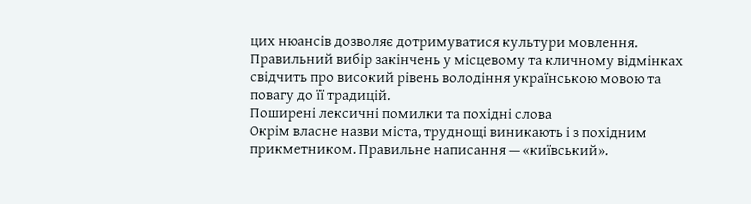цих нюансів дозволяє дотримуватися культури мовлення. Правильний вибір закінчень у місцевому та кличному відмінках свідчить про високий рівень володіння українською мовою та повагу до її традицій.
Поширені лексичні помилки та похідні слова
Окрім власне назви міста, труднощі виникають і з похідним прикметником. Правильне написання — «київський».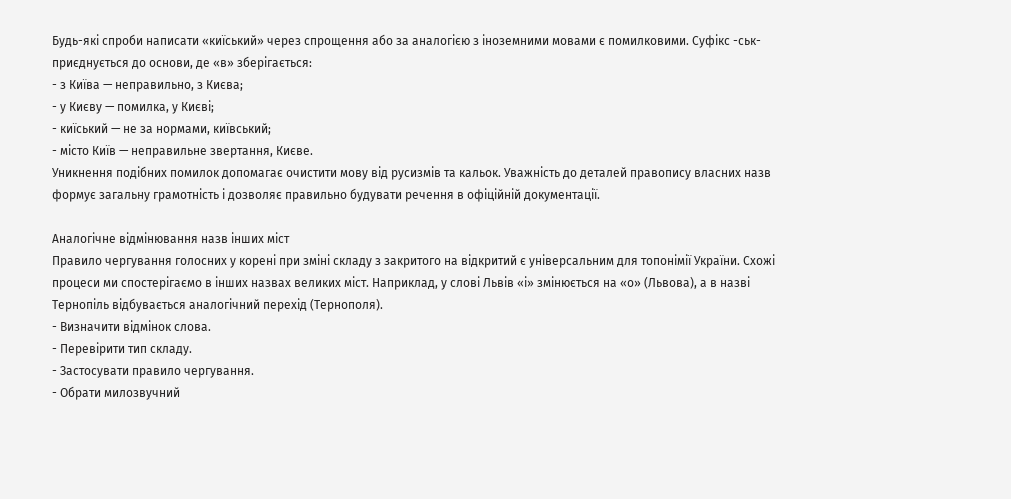Будь-які спроби написати «киїський» через спрощення або за аналогією з іноземними мовами є помилковими. Суфікс -ськ- приєднується до основи, де «в» зберігається:
- з Київа — неправильно, з Києва;
- у Києву — помилка, у Києві;
- киїський — не за нормами, київський;
- місто Київ — неправильне звертання, Києве.
Уникнення подібних помилок допомагає очистити мову від русизмів та кальок. Уважність до деталей правопису власних назв формує загальну грамотність і дозволяє правильно будувати речення в офіційній документації.

Аналогічне відмінювання назв інших міст
Правило чергування голосних у корені при зміні складу з закритого на відкритий є універсальним для топонімії України. Схожі процеси ми спостерігаємо в інших назвах великих міст. Наприклад, у слові Львів «і» змінюється на «о» (Львова), а в назві Тернопіль відбувається аналогічний перехід (Тернополя).
- Визначити відмінок слова.
- Перевірити тип складу.
- Застосувати правило чергування.
- Обрати милозвучний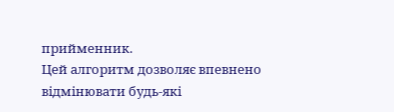прийменник.
Цей алгоритм дозволяє впевнено відмінювати будь-які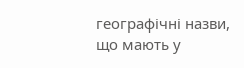географічні назви, що мають у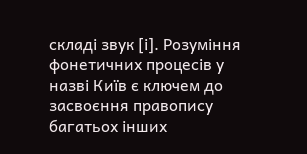складі звук [і]. Розуміння фонетичних процесів у назві Київ є ключем до засвоєння правопису багатьох інших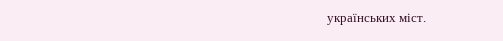українських міст.